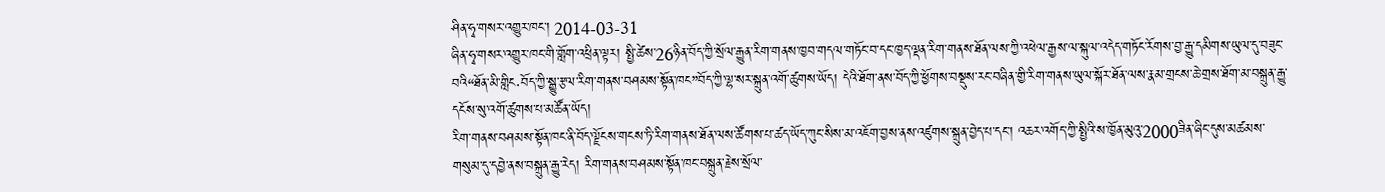ཤིན་ཧྭ་གསར་འགྱུར་ཁང་། 2014-03-31
ཞིན་ཧྭ་གསར་འགྱུར་ཁང་གི་གློག་འཕྲིན་ལྟར། སྤྱི་ཚེས་26ཉིན་བོད་ཀྱི་སྲོལ་རྒྱུན་རིག་གནས་ཁྱབ་གདལ་གཏོང་བ་དང་ཁྱད་ལྡན་རིག་གནས་ཐོན་ལས་ཀྱི་འཕེལ་རྒྱས་ལ་སྐུལ་འདེད་གཏོང་རོགས་བྱ་རྒྱུ་དམིགས་ཡུལ་དུ་བཟུང་བའི“ཐོན་མི་གླིང·བོད་ཀྱི་སྒྱུ་རྩལ་རིག་གནས་བཤམས་སྟོན་ཁང”བོད་ཀྱི་ལྷ་སར་སྐྲུན་འགོ་ཚུགས་ཡོད། དེའི་ཐོག་ནས་བོད་ཀྱི་ཕྱོགས་བསྡུས་རང་བཞིན་གྱི་རིག་གནས་ཡུལ་སྐོར་ཐོན་ལས་རྣམ་གྲངས་ཆེ་གྲས་ཐོག་མ་བསྐྲུན་རྒྱུ་དངོས་སུ་འགོ་ཚུགས་པ་མཚོན་ཡོད།
རིག་གནས་བཤམས་སྟོན་ཁང་ནི་བོད་ལྗོངས་གངས་ཏི་རིག་གནས་ཐོན་ལས་ཚོགས་པ་ཚད་ཡོད་ཀུང་སིས་མ་འཇོག་བྱས་ནས་འཛུགས་སྐྲུན་བྱེད་པ་དང་། འཆར་འགོད་ཀྱི་སྤྱིའི་ས་ཁྱོན་མུའུ་2000ཟིན་ཞིང་དུས་མཚམས་གསུམ་དུ་དབྱེ་ནས་བསྐྲུན་རྒྱུ་རེད། རིག་གནས་བཤམས་སྟོན་ཁང་བསྐྲུན་རྗེས་སྲོལ་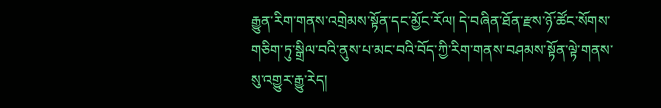རྒྱུན་རིག་གནས་འགྲེམས་སྟོན་དང་མྱོང་རོལ། དེ་བཞིན་ཐོན་རྫས་ཉོ་ཚོང་སོགས་གཅིག་ཏུ་སྒྲིལ་བའི་ནུས་པ་མང་བའི་བོད་ཀྱི་རིག་གནས་བཤམས་སྟོན་ལྟེ་གནས་སུ་འགྱུར་རྒྱུ་རེད།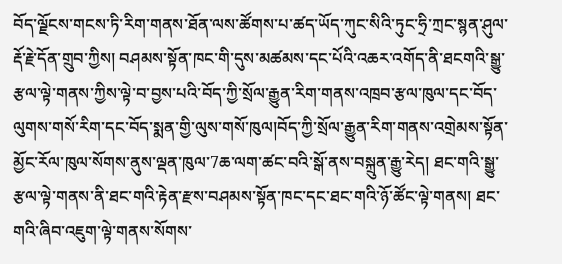བོད་ལྗོངས་གངས་ཏི་རིག་གནས་ཐོན་ལས་ཚོགས་པ་ཚད་ཡོད་ཀུང་སིའི་ཏུང་ཧྲི་ཀྲང་སྙན་ཤུལ་རྡོ་རྗེ་དོན་གྲུབ་ཀྱིས། བཤམས་སྟོན་ཁང་གི་དུས་མཚམས་དང་པོའི་འཆར་འགོད་ནི་ཐངགའི་སྒྱུ་རྩལ་ལྟེ་གནས་ཀྱིས་ལྟེ་བ་བྱས་པའི་བོད་ཀྱི་སྲོལ་རྒྱུན་རིག་གནས་འཁྲབ་རྩལ་ཁུལ་དང་བོད་ལུགས་གསོ་རིག་དང་བོད་སྨན་གྱི་ལུས་གསོ་ཁུལ།བོད་ཀྱི་སྲོལ་རྒྱུན་རིག་གནས་འགྲེམས་སྟོན་མྱོང་རོལ་ཁུལ་སོགས་ནུས་ལྡན་ཁུལ་7ཆ་ལག་ཚང་བའི་སྒོ་ནས་བསྐྲུན་རྒྱུ་རེད། ཐང་གའི་སྒྱུ་རྩལ་ལྟེ་གནས་ནི་ཐང་གའི་རྟེན་རྫས་བཤམས་སྟོན་ཁང་དང་ཐང་གའི་ཉོ་ཚོང་ལྟེ་གནས། ཐང་གའི་ཞིབ་འཇུག་ལྟེ་གནས་སོགས་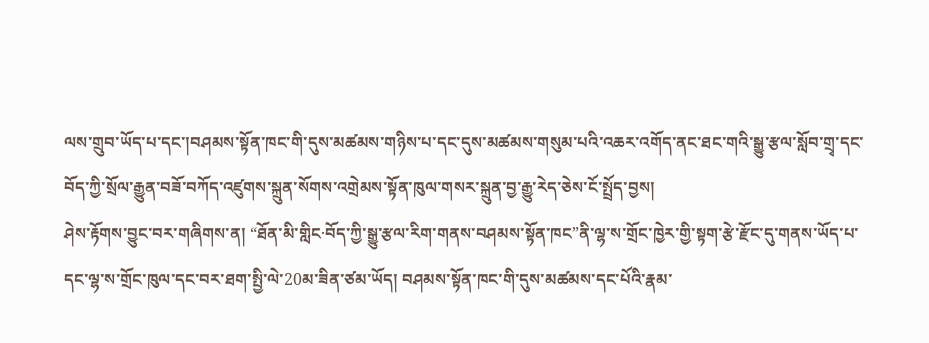ལས་གྲུབ་ཡོད་པ་དང་།བཤམས་སྟོན་ཁང་གི་དུས་མཚམས་གཉིས་པ་དང་དུས་མཚམས་གསུམ་པའི་འཆར་འགོད་ནང་ཐང་གའི་སྒྱུ་རྩལ་སློབ་གྲྭ་དང་བོད་ཀྱི་སྲོལ་རྒྱུན་བཟོ་བཀོད་འཛུགས་སྐྲུན་སོགས་འགྲེམས་སྟོན་ཁུལ་གསར་སྐྲུན་བྱ་རྒྱུ་རེད་ཅེས་ངོ་སྤྲོད་བྱས།
ཤེས་རྟོགས་བྱུང་བར་གཞིགས་ན། “ཐོན་མི་གླིང·བོད་ཀྱི་སྒྱུ་རྩལ་རིག་གནས་བཤམས་སྟོན་ཁང”ནི་ལྷ་ས་གྲོང་ཁྱེར་གྱི་སྟག་རྩེ་རྫོང་དུ་གནས་ཡོད་པ་དང་ལྷ་ས་གྲོང་ཁུལ་དང་བར་ཐག་སྤྱི་ལེ་20མ་ཟིན་ཙམ་ཡོད། བཤམས་སྟོན་ཁང་གི་དུས་མཚམས་དང་པོའི་རྣམ་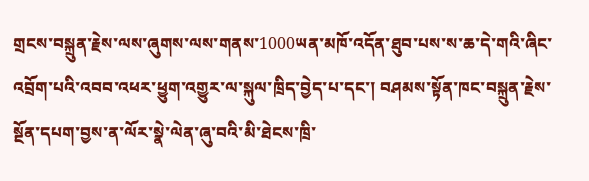གྲངས་བསྐྲུན་རྗེས་ལས་ཞུགས་ལས་གནས་1000ཡན་མཁོ་འདོན་ཐུབ་པས་ས་ཆ་དེ་གའི་ཞིང་འབྲོག་པའི་འབབ་འཕར་ཕྱུག་འགྱུར་ལ་སྐུལ་ཁྲིད་བྱེད་པ་དང་། བཤམས་སྟོན་ཁང་བསྐྲུན་རྗེས་སྔོན་དཔག་བྱས་ན་ལོར་སྣེ་ལེན་ཞུ་བའི་མི་ཐེངས་ཁྲི་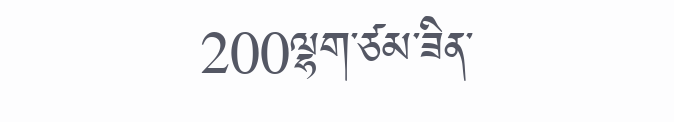200ལྷག་ཙམ་ཟིན་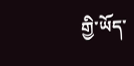གྱི་ཡོད་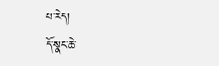པ་རེད།
དོ་སྣང་ཆེ་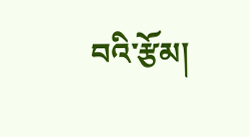བའི་རྩོམ།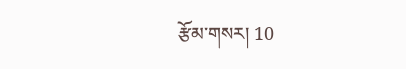རྩོམ་གསར། 10